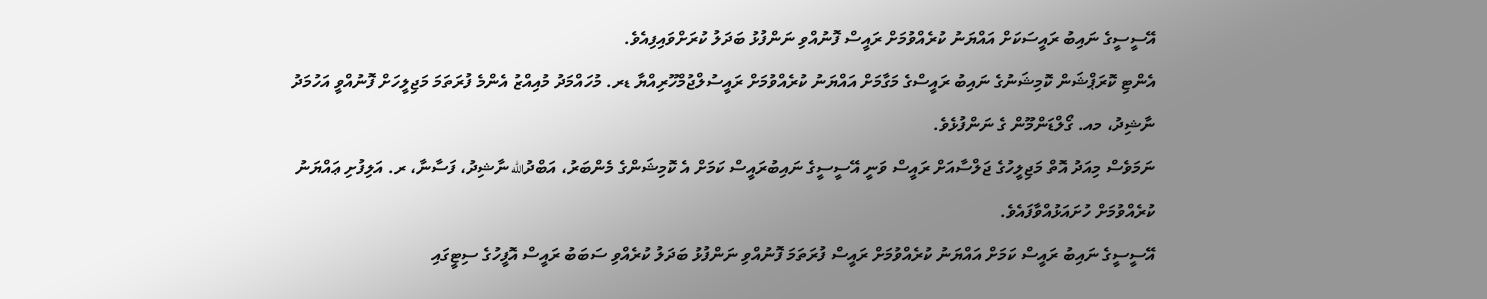އޭސީސީގެ ނައިބު ރައީސަކަށް އައްޔަނު ކުރެއްވުމަށް ރައީސް ފޮނުއްވި ނަންފުޅު ބަދަލު ކުރަށްވައިފިއެވެ.
އެންޓި ކޮރަޕްޝަން ކޮމިޝަނުގެ ނައިބު ރައީސްގެ މަގާމަށް އައްޔަނު ކުރެއްވުމަށް ރައީސުލްޖުމްހޫރިއްޔާ ޑރ. މުހައްމަދު މުއިއްޒު އެންމެ ފުރަތަމަ މަޖިލީހަށް ފޮނުއްވީ އަހުމަދު ނާޝިދު، މއ. ގޯލްޑަންމޫން ގެ ނަންފުޅެވެ.
ނަމަވެސް މިއަދު އޮތް މަޖިލީހުގެ ޖަލްސާއަށް ރައީސް ވަނީ އޭސީސީގެ ނައިބުރައީސް ކަމަށް އެ ކޮމިޝަންގެ މެންބަރު، އަބްދުالله ނާޝިދު، ފަސާނާ، ރ. އަލިފުށި ޢައްޔަނު ކުރެއްވުމަށް ހުށައަޅުއްވާފައެވެ.
އޭސީސީގެ ނައިބު ރައީސް ކަމަށް އައްޔަނު ކުރެއްވުމަށް ރައީސް ފުރަތަމަ ފޮނުއްވި ނަންފުޅު ބަދަލު ކުރެއްވި ސަބަބު ރައީސް އޮފީހުގެ ސިޓީގައި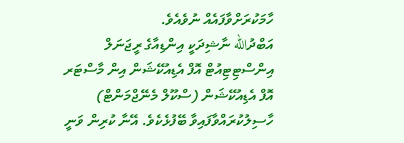ހާމަކުރަށްވާފައެއް ނުވެއެވެ.
އަބްދުالله ނާޝިދަކީ އިންޑިއާގެ ރީޖަނަލް އިންސްޓިޓިއުޓް އޮފް އެޑިއުކޭޝަން އިން މާސްޓަރ އޮފް އެޑިއުކޭޝަން (ސްކޫލް މެނޭޖްމަންޓް) ހާސިލުކުރައްވާފައިވާ ބޭފުޅެކެވެ. އޭނާ ކުރިން ވަނީ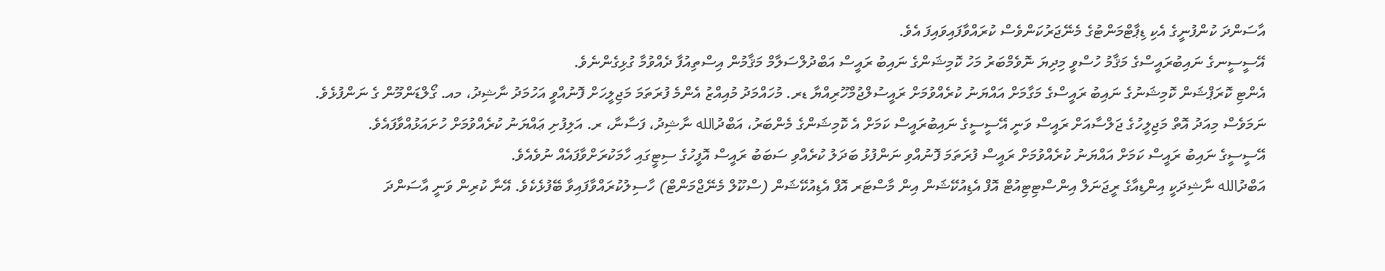އާސަންދަ ކުންފުނީގެ އެކި ޑިޕާޓްމަންޓުގެ މެނޭޖަރުކަންވެސް ކުރައްވާފައިވައިފަ އެވެ.
އޭސީސީނގެ ނައިބުރައީސްގެ މަޤާމު ހުސްވީ މިދިޔަ ނޮވެމްބަރު މަހު ކޮމިޝަންގެ ނައިބު ރައީސް އަބްދުލްސަލާމް މަޤާމުން އިސްތިއުފާ ދެއްވުމާ ގުޅިގެންނެވެ.
އެންޓި ކޮރަޕްޝަން ކޮމިޝަނުގެ ނައިބު ރައީސްގެ މަގާމަށް އައްޔަނު ކުރެއްވުމަށް ރައީސުލްޖުމްހޫރިއްޔާ ޑރ. މުހައްމަދު މުއިއްޒު އެންމެ ފުރަތަމަ މަޖިލީހަށް ފޮނުއްވީ އަހުމަދު ނާޝިދު، މއ. ގޯލްޑަންމޫން ގެ ނަންފުޅެވެ.
ނަމަވެސް މިއަދު އޮތް މަޖިލީހުގެ ޖަލްސާއަށް ރައީސް ވަނީ އޭސީސީގެ ނައިބުރައީސް ކަމަށް އެ ކޮމިޝަންގެ މެންބަރު، އަބްދުالله ނާޝިދު، ފަސާނާ، ރ. އަލިފުށި ޢައްޔަނު ކުރެއްވުމަށް ހުށައަޅުއްވާފައެވެ.
އޭސީސީގެ ނައިބު ރައީސް ކަމަށް އައްޔަނު ކުރެއްވުމަށް ރައީސް ފުރަތަމަ ފޮނުއްވި ނަންފުޅު ބަދަލު ކުރެއްވި ސަބަބު ރައީސް އޮފީހުގެ ސިޓީގައި ހާމަކުރަށްވާފައެއް ނުވެއެވެ.
އަބްދުالله ނާޝިދަކީ އިންޑިއާގެ ރީޖަނަލް އިންސްޓިޓިއުޓް އޮފް އެޑިއުކޭޝަން އިން މާސްޓަރ އޮފް އެޑިއުކޭޝަން (ސްކޫލް މެނޭޖްމަންޓް) ހާސިލުކުރައްވާފައިވާ ބޭފުޅެކެވެ. އޭނާ ކުރިން ވަނީ އާސަންދަ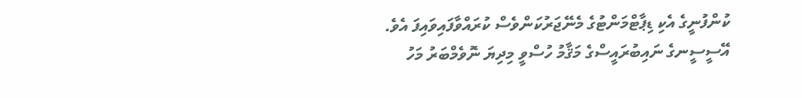ކުންފުނީގެ އެކި ޑިޕާޓްމަންޓުގެ މެނޭޖަރުކަންވެސް ކުރައްވާފައިވައިފަ އެވެ.
އޭސީސީނގެ ނައިބުރައީސްގެ މަޤާމު ހުސްވީ މިދިޔަ ނޮވެމްބަރު މަހު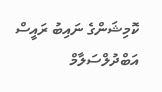ކޮމިޝަންގެ ނައިބު ރައީސް އަބްދުލްސަލާމް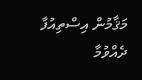މަޤާމުން އިސްތިއުފާ ދެއްވުމާ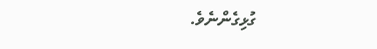ގުޅިގެންނެވެ.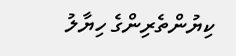ކިޔުންތެރިންގެ ހިޔާލު